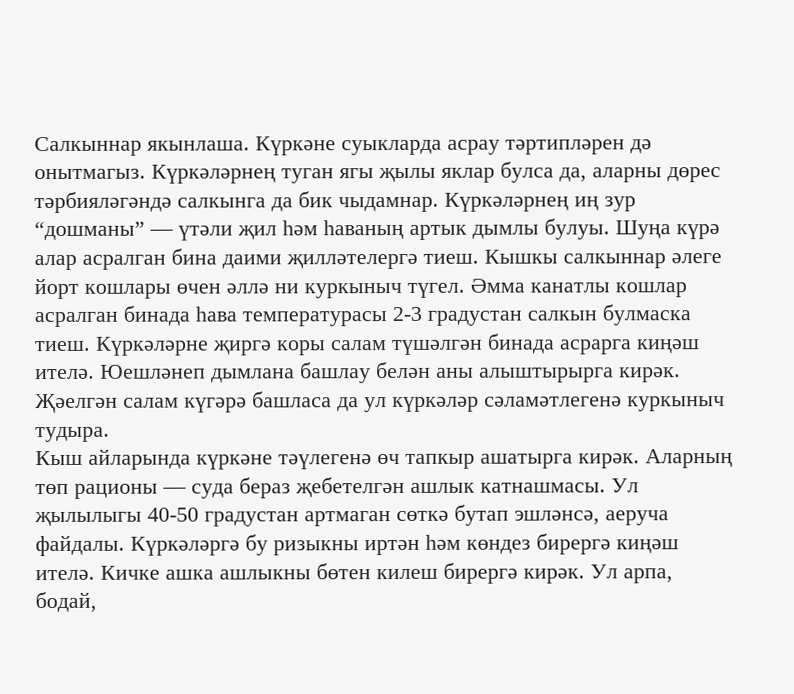Салкыннар якынлаша. Күркәне суыкларда асрау тәртипләрен дә онытмагыз. Күркәләрнең туган ягы җылы яклар булса да, аларны дөрес тәрбияләгәндә салкынга да бик чыдамнар. Күркәләрнең иң зур “дошманы” — үтәли җил һәм һаваның артык дымлы булуы. Шуңа күрә алар асралган бина даими җилләтелергә тиеш. Кышкы салкыннар әлеге йорт кошлары өчен әллә ни куркыныч түгел. Әмма канатлы кошлар асралган бинада һава температурасы 2-3 градустан салкын булмаска тиеш. Күркәләрне җиргә коры салам түшәлгән бинада асрарга киңәш ителә. Юешләнеп дымлана башлау белән аны алыштырырга кирәк. Җәелгән салам күгәрә башласа да ул күркәләр сәламәтлегенә куркыныч тудыра.
Кыш айларында күркәне тәүлегенә өч тапкыр ашатырга кирәк. Аларның төп рационы — суда бераз җебетелгән ашлык катнашмасы. Ул җылылыгы 40-50 градустан артмаган сөткә бутап эшләнсә, аеруча файдалы. Күркәләргә бу ризыкны иртән һәм көндез бирергә киңәш ителә. Кичке ашка ашлыкны бөтен килеш бирергә кирәк. Ул арпа, бодай,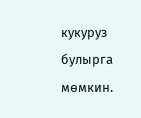кукуруз булырга мөмкин.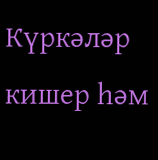Күркәләр кишер һәм